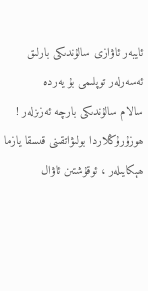ئايبەر ئاۋازى سالۇندىكى بارلىق ئەسەرلەر توپلىمى بۇ يەردە
سالام سالۇندىكى بارچە ئەزىزلەر ! ھوزۇرۇڭلاردا بولىۋاتقىنى قىسقا يازما ھېكايىلەر ، ئوقۇشتىن ئاۋال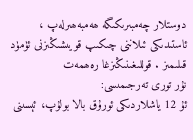دوستلار چەمبىرىكىگە ھەمبەھىرلەپ ، ئاستىدىكى ئىلاننى چىكىپ قويىشىڭىزنى ئۈمۈد قىلىمىز . قوللىغىنىڭىزغا رەھمەت
نۇر تورى تەرجىمىسى:
ئۇ 12 ياشلاردىكى ئورۇق بالا بولۇپ، ئېسىنى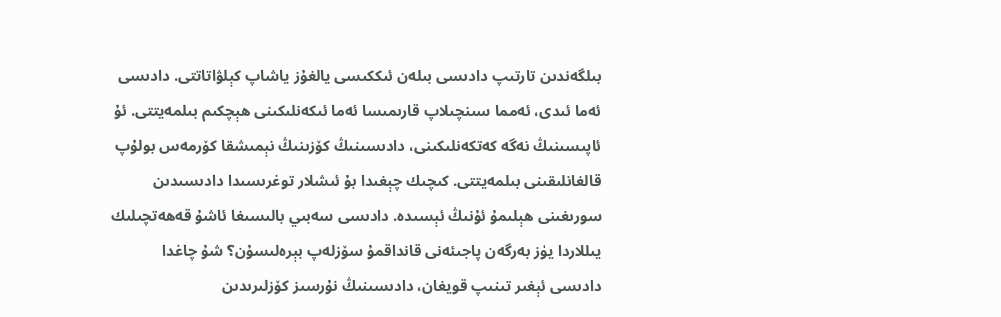بىلگەندىن تارتىپ دادىسى بىلەن ئىككىسى يالغۇز ياشاپ كېلۋاتاتتى. دادىسى ئەما ئىدى، ئەمما سىنچىلاپ قارىمىسا ئەما ئىكەنلىكىنى ھېچكىم بىلمەيتتى. ئۇ ئاپىسىنىڭ نەگە كەتكەنلىكىنى، دادىسىنىڭ كۆزىنىڭ نېمىشقا كۆرمەس بولۇپ قالغانلىقىنى بىلمەيتتى. كىچىك چېغىدا بۇ ئىشلار توغرىسىدا دادىسىدىن سورىغىنى ھېلىمۇ ئۇنىڭ ئېسىدە. دادىسى سەبىي بالىسىغا ئاشۇ قەھەتچىلىك يىللاردا يۈز بەرگەن پاجىئەنى قانداقمۇ سۆزلەپ بېرەلىسۇن؟ شۇ چاغدا دادىسى ئېغىر تىنىپ قويغان، دادىسىنىڭ نۇرسىز كۆزلىرىدىن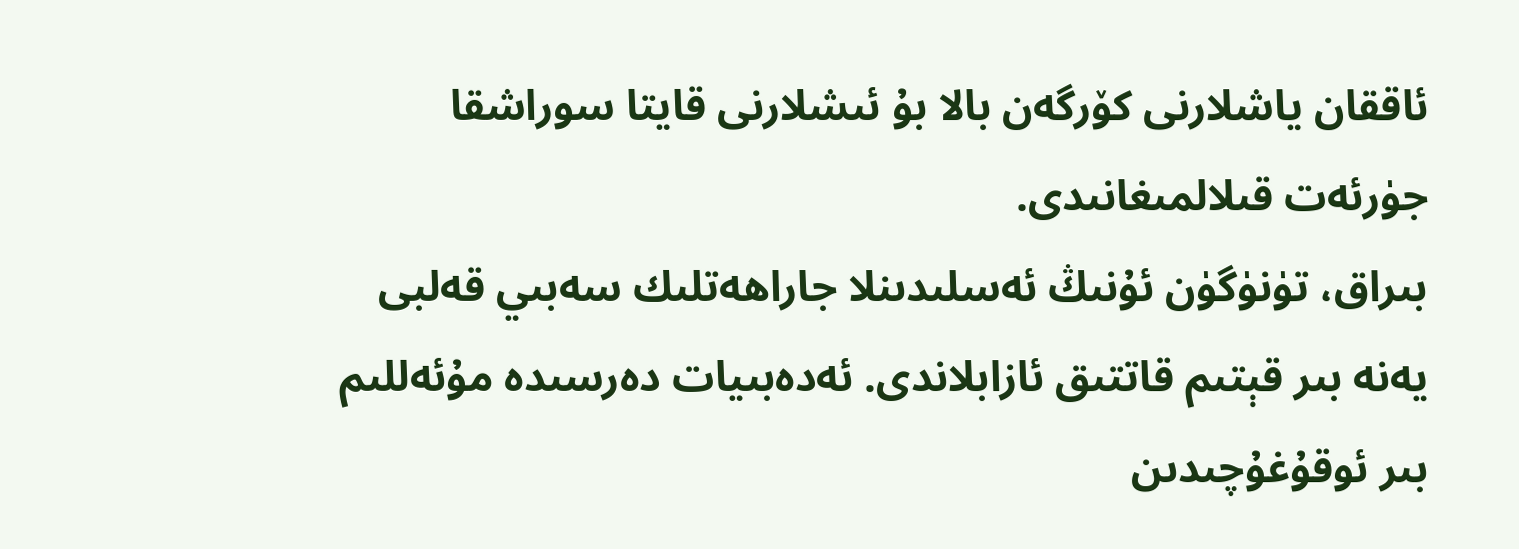ئاققان ياشلارنى كۆرگەن بالا بۇ ئىشلارنى قايتا سوراشقا جۈرئەت قىلالمىغانىدى.
بىراق، تۈنۈگۈن ئۇنىڭ ئەسلىدىنلا جاراھەتلىك سەبىي قەلبى يەنە بىر قېتىم قاتتىق ئازابلاندى. ئەدەبىيات دەرسىدە مۇئەللىم بىر ئوقۇغۇچىدىن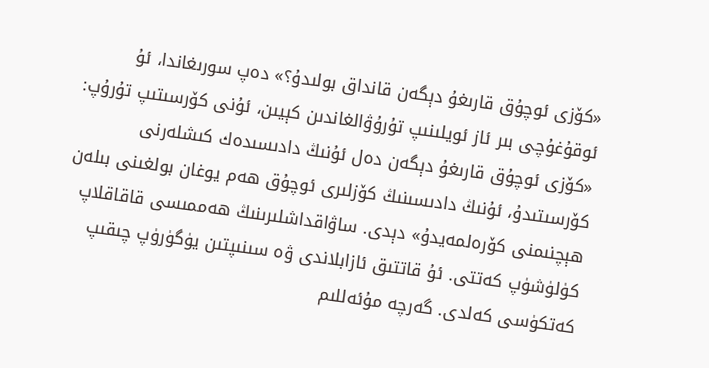«كۆزى ئوچۇق قارىغۇ دېگەن قانداق بولىدۇ؟» دەپ سورىغاندا، ئۇ ئوقۇغۇچى بىر ئاز ئويلىنىپ تۇرۇۋالغاندىن كېيىن، ئۇنى كۆرسىتىپ تۇرۇپ: «كۆزى ئوچۇق قارىغۇ دېگەن دەل ئۇنىڭ دادىسىدەك كىشلەرنى كۆرسىتىدۇ، ئۇنىڭ دادىسىنىڭ كۆزلىرى ئوچۇق ھەم يوغان بولغىنى بىلەن ھېچنىمنى كۆرەلمەيدۇ» دېدى. ساۋاقداشلىرىنىڭ ھەممىسى قاقاقلاپ كۈلۈشۈپ كەتتى. ئۇ قاتتىق ئازابلاندى ۋە سىنىپتىن يۈگۈرۈپ چىقىپ كەتكۈسى كەلدى. گەرچە مۇئەللىم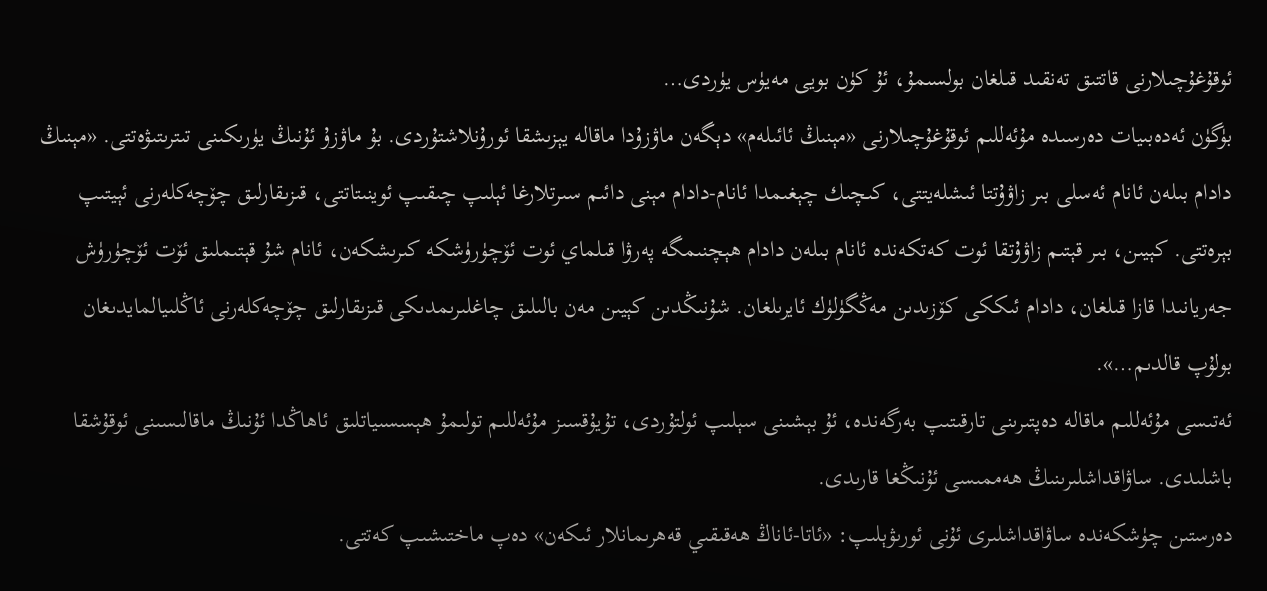ئوقۇغۇچىلارنى قاتتىق تەنقىد قىلغان بولسىمۇ، ئۇ كۈن بويى مەيۈس يۈردى…
بۈگۈن ئەدەبىيات دەرسىدە مۇئەللىم ئوقۇغۇچىلارنى «مېنىڭ ئائىلەم» دېگەن ماۋزۇدا ماقالە يېزىشقا ئورۇنلاشتۇردى. بۇ ماۋزۇ ئۇنىڭ يۈرىكىنى تىترىتىۋەتتى. «مېنىڭ دادام بىلەن ئانام ئەسلى بىر زاۋۇتتا ئىشلەيتتى، كىچىك چېغىمدا ئانام-دادام مېنى دائىم سىرتلارغا ئېلىپ چىقىپ ئوينىتاتتى، قىزىقارلىق چۆچەكلەرنى ئېيتىپ بېرەتتى. كېيىن، بىر قېتىم زاۋۇتقا ئوت كەتكەندە ئانام بىلەن دادام ھېچنىمگە پەرۋا قىلماي ئوت ئۆچۈرۈشكە كىرىشكەن، ئانام شۇ قېتىملىق ئۆت ئۆچۈرۈش جەريانىدا قازا قىلغان، دادام ئىككى كۆزىدىن مەڭگۈلۈك ئايرىلغان. شۇنىڭدىن كېيىن مەن بالىلىق چاغلىرىمدىكى قىزىقارلىق چۆچەكلەرنى ئاڭلىيالمايدىغان بولۇپ قالدىم…».
ئەتىسى مۇئەللىم ماقالە دەپتىرىنى تارقىتىپ بەرگەندە، ئۇ بېشىنى سېلىپ ئولتۇردى، تۇيۇقسىز مۇئەللىم تولىمۇ ھېسسىياتلىق ئاھاڭدا ئۇنىڭ ماقالىسىنى ئوقۇشقا باشلىدى. ساۋاقداشلىرىنىڭ ھەممىسى ئۇنىڭغا قارىدى.
دەرستىن چۈشكەندە ساۋاقداشلىرى ئۇنى ئورىۋېلىپ: «ئاتا-ئاناڭ ھەقىقىي قەھرىمانلار ئىكەن» دەپ ماختىشىپ كەتتى.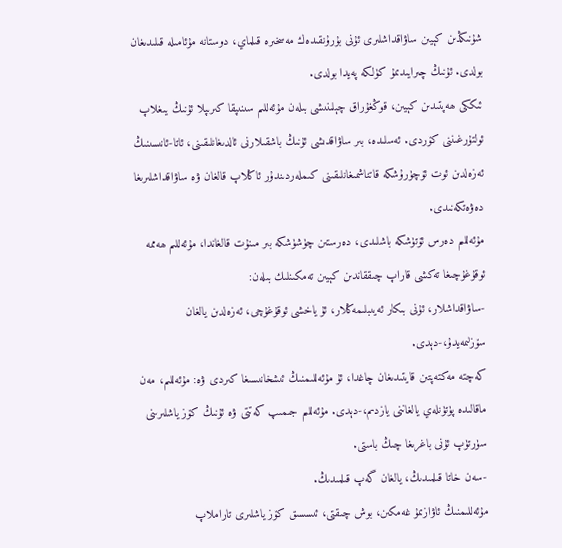شۇنىڭدىن كېيىن ساۋاقداشلىرى ئۇنى بۇرۇنقىدەك مەسخىرە قىلماي، دوستانە مۇئامىلە قىلىدىغان بولدى. ئۇنىڭ چىرايىدىمۇ كۈلكە پەيدا بولدى.
ئىككى ھەپتىدىن كېيىن، قوڭغۇراق چېلىنىشى بىلەن مۇئەللىم سىنىپقا كىرىپلا ئۇنىڭ يىغلاپ ئولتۇرغىننى كۆردى. ئەسلىدە، بىر ساۋاقدىشى ئۇنىڭ باشقىلارنى ئالدىغانلىقىنى، ئاتا-ئانىسىنىڭ ئەزەلدىن ئوت ئۆچۈرۇشكە قاتناشمىغانلىقىنى كىملەردىندۇر ئاڭلاپ قالغان ۋە ساۋاقداشلىرىغا دەۋەتكەنىدى.
مۇئەللىم دەرس ئۆتۈشكە باشلىدى، دەرستىن چۈشۈشكە بىر مىنۇت قالغاندا، مۇئەللىم ھەممە ئوقۇغۇچىغا تەكشى قاراپ چىققاندىن كېيىن تەمكىنلىك بىلەن:
-ساۋاقداشلار، ئۇنى بىكار ئەيىبلىمەڭلار، ئۇ ياخشى ئوقۇغۇچى، ئەزەلدىن يالغان سۆزلىمەيدۇ،-دېدى.
كەچتە مەكتەپتىن قايتىدىغان چاغدا، ئۇ مۇئەللىمنىڭ ئىشخانىسىغا كىردى ۋە: مۇئەللىم، مەن ماقالىدە پۈتۈنلەي يالغاننى يازدىم،-دېدى. مۇئەللىم جىمىپ كەتتى ۋە ئۇنىڭ كۆز ياشلىرىنى سۈرتۈپ ئۇنى باغرىغا چىڭ باستى.
-سەن خاتا قىلمىدىڭ، يالغان گەپ قىلمىدىڭ.
مۇئەللىمنىڭ ئاۋازىمۇ غەمكىن، بوش چىقتى، ئىسسىق كۆز ياشلىرى تاراملاپ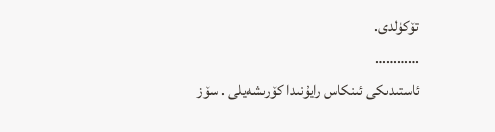تۆكۈلدى.
…………
ئاستىدىكى ئىنكاس رايۇنىدا كۆرىشەيلى . سۆز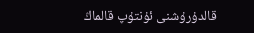قالدۇرۇشنى ئۇنتۇپ قالماڭ